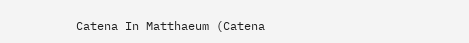Catena In Matthaeum (Catena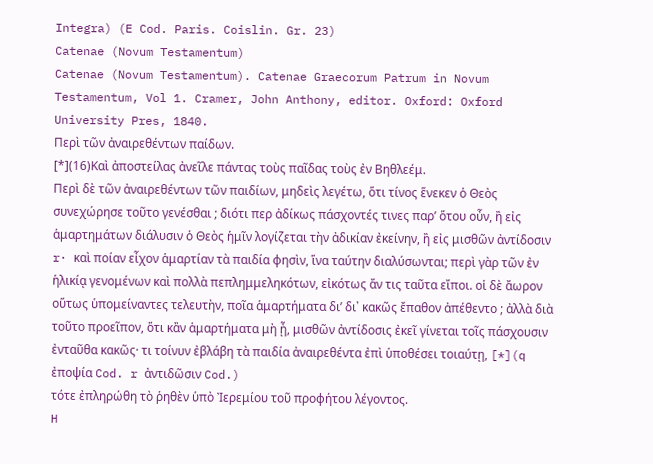Integra) (E Cod. Paris. Coislin. Gr. 23)
Catenae (Novum Testamentum)
Catenae (Novum Testamentum). Catenae Graecorum Patrum in Novum Testamentum, Vol 1. Cramer, John Anthony, editor. Oxford: Oxford University Pres, 1840.
Περὶ τῶν ἀναιρεθέντων παίδων.
[*](16)Καὶ ἀποστείλας ἀνεῖλε πάντας τοὺς παῖδας τοὺς ἐν Βηθλεέμ.
Περὶ δὲ τῶν ἀναιρεθέντων τῶν παιδίων, μηδεὶς λεγέτω, ὅτι τίνος ἕνεκεν ὁ Θεὸς συνεχώρησε τοῦτο γενέσθαι ; διότι περ ἀδίκως πάσχοντές τινες παρ’ ὅτου οὖν, ἢ εἰς ἁμαρτημάτων διάλυσιν ὁ Θεὸς ἡμῖν λογίζεται τὴν ἀδικίαν ἐκείνην, ἢ εἰς μισθῶν ἀντίδοσιν r· καὶ ποίαν εἶχον ἁμαρτίαν τὰ παιδία φησὶν, ἵνα ταύτην διαλύσωνται; περὶ γὰρ τῶν ἐν ἡλικίᾳ γενομένων καὶ πολλὰ πεπλημμεληκότων, εἰκότως ἄν τις ταῦτα εἴποι. οἱ δὲ ἄωρον οὕτως ὑπομείναντες τελευτὴν, ποῖα ἁμαρτήματα δι’ δι᾿ κακῶς ἔπαθον ἀπέθεντο ; ἀλλὰ διὰ τοῦτο προεῖπον, ὅτι κἂν ἁμαρτήματα μὴ ᾖ, μισθῶν ἀντίδοσις ἐκεῖ γίνεται τοῖς πάσχουσιν ἐνταῦθα κακῶς· τι τοίνυν ἐβλάβη τὰ παιδία ἀναιρεθέντα ἐπὶ ὑποθέσει τοιαύτῃ, [*](q ἐποψία Cod. r ἀντιδῶσιν Cod.)
τότε ἐπληρώθη τὸ ῥηθὲν ὑπὸ Ἰερεμίου τοῦ προφήτου λέγοντος.
H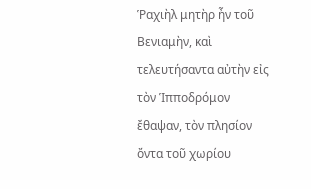Ῥαχιὴλ μητὴρ ἦν τοῦ Βενιαμὴν, καὶ τελευτήσαντα αὐτὴν εἰς τὸν Ἱπποδρόμον ἔθαψαν, τὸν πλησίον ὄντα τοῦ χωρίου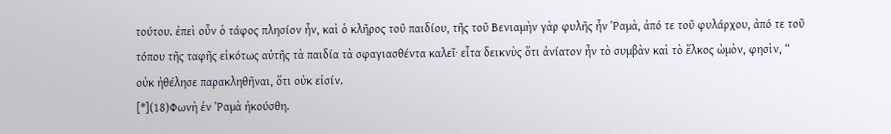τούτου. ἐπεὶ οὖν ὁ τάφος πλησίον ἦν, καὶ ὁ κλῆρος τοῦ παιδίου, τῆς τοῦ Βενιαμὴν γὰρ φυλῆς ἦν Ῥαμὰ, ἀπό τε τοῦ φυλάρχου, ἀπό τε τοῦ τόπου τῆς ταφῆς εἰκότως αὐτῆς τὰ παιδία τὰ σφαγιασθέντα καλεῖ· εἶτα δεικνὺς ὅτι ἀνίατον ἦν τὸ συμβὰν καὶ τὸ ἕλκος ὠμὸν, φησὶν, “ οὐκ ἠθέλησε παρακληθῆναι, ὅτι οὐκ εἰσίν.
[*](18)Φωνὴ ἐν Ῥαμὰ ἠκούσθη.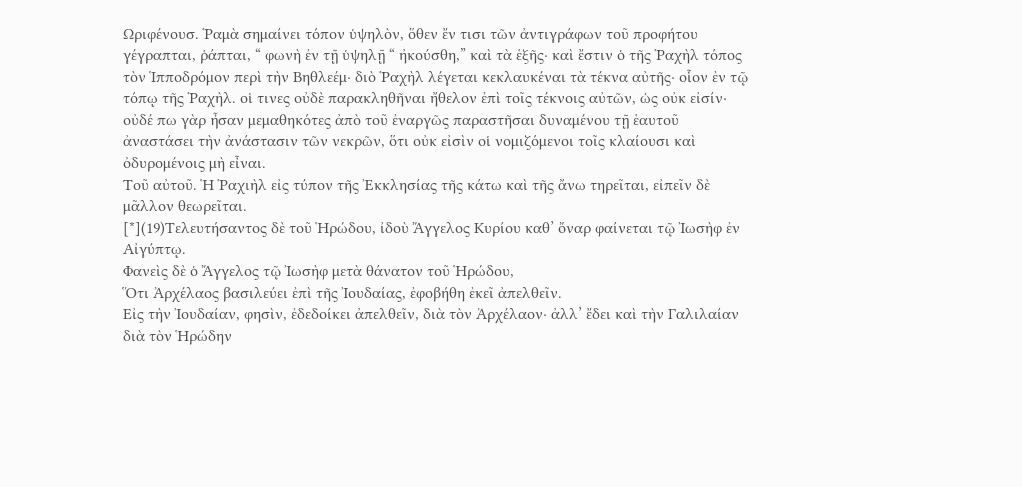Ωριφένουσ. Ῥαμὰ σημαίνει τόπον ὑψηλὸν, ὅθεν ἔν τισι τῶν ἀντιγράφων τοῦ προφήτου γέγραπται, ῥάπται, “ φωνὴ ἐν τῇ ὑψηλῇ “ ἠκούσθη,” καὶ τὰ ἑξῆς· καὶ ἔστιν ὁ τῆς Ῥαχὴλ τόπος τὸν Ἱπποδρόμον περὶ τὴν Βηθλεέμ· διὸ Ῥαχὴλ λέγεται κεκλαυκέναι τὰ τέκνα αὐτῆς· οἷον ἐν τῷ τόπῳ τῆς Ῥαχὴλ. οἱ τινες οὐδὲ παρακληθῆναι ἤθελον ἐπὶ τοῖς τέκνοις αὐτῶν, ὡς οὐκ εἰσίν· οὐδέ πω γὰρ ἦσαν μεμαθηκότες ἀπὸ τοῦ ἐναργῶς παραστῆσαι δυναμένου τῇ ἑαυτοῦ ἀναστάσει τὴν ἀνάστασιν τῶν νεκρῶν, ὅτι οὐκ εἰσὶν οἱ νομιζόμενοι τοῖς κλαίουσι καὶ ὀδυρομένοις μὴ εἶναι.
Τοῦ αὐτοῦ. Ἡ Ῥαχιὴλ εἰς τύπον τῆς Ἐκκλησίας τῆς κάτω καὶ τῆς ἄνω τηρεῖται, εἰπεῖν δὲ μᾶλλον θεωρεῖται.
[*](19)Τελευτήσαντος δὲ τοῦ Ἡρώδου, ἰδοὺ Ἄγγελος Κυρίου καθ’ ὄναρ φαίνεται τῷ Ἰωσὴφ ἐν Αἰγύπτῳ.
Φανεὶς δὲ ὁ Ἄγγελος τῷ Ἰωσὴφ μετὰ θάνατον τοῦ Ἡρώδου,
Ὅτι Ἀρχέλαος βασιλεύει ἐπὶ τῆς Ἰουδαίας, ἐφοβήθη ἐκεῖ ἀπελθεῖν.
Εἰς τὴν Ἰουδαίαν, φησὶν, ἐδεδοίκει ἀπελθεῖν, διὰ τὸν Ἀρχέλαον· ἀλλ’ ἔδει καὶ τὴν Γαλιλαίαν διὰ τὸν Ἡρώδην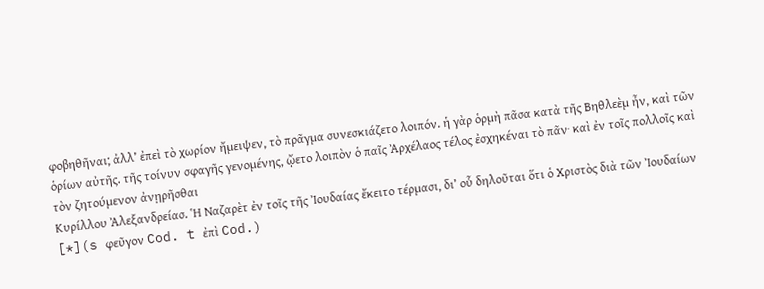φοβηθῆναι; ἀλλ’ ἐπεὶ τὸ χωρίον ἤμειψεν, τὸ πρᾶγμα συνεσκιάζετο λοιπόν. ἡ γὰρ ὁρμὴ πᾶσα κατὰ τῆς Βηθλεὲμ ἦν, καὶ τῶν ὁρίων αὐτῆς. τῆς τοίνυν σφαγῆς γενομένης, ᾤετο λοιπὸν ὁ παῖς Ἀρχέλαος τέλος ἐσχηκέναι τὸ πᾶν· καὶ ἐν τοῖς πολλοῖς καὶ τὸν ζητούμενον ἀνῃρῆσθαι
Κυρίλλου Ἀλεξανδρείασ. Ἡ Ναζαρὲτ ἐν τοῖς τῆς Ἰουδαίας ἔκειτο τέρμασι, δι’ οὗ δηλοῦται ὅτι ὁ Χριστὸς διὰ τῶν Ἰουδαίων [*](s φεῦγον Cod. t ἐπὶ Cod.)